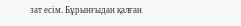зат есім. Бұрынғыдан қалған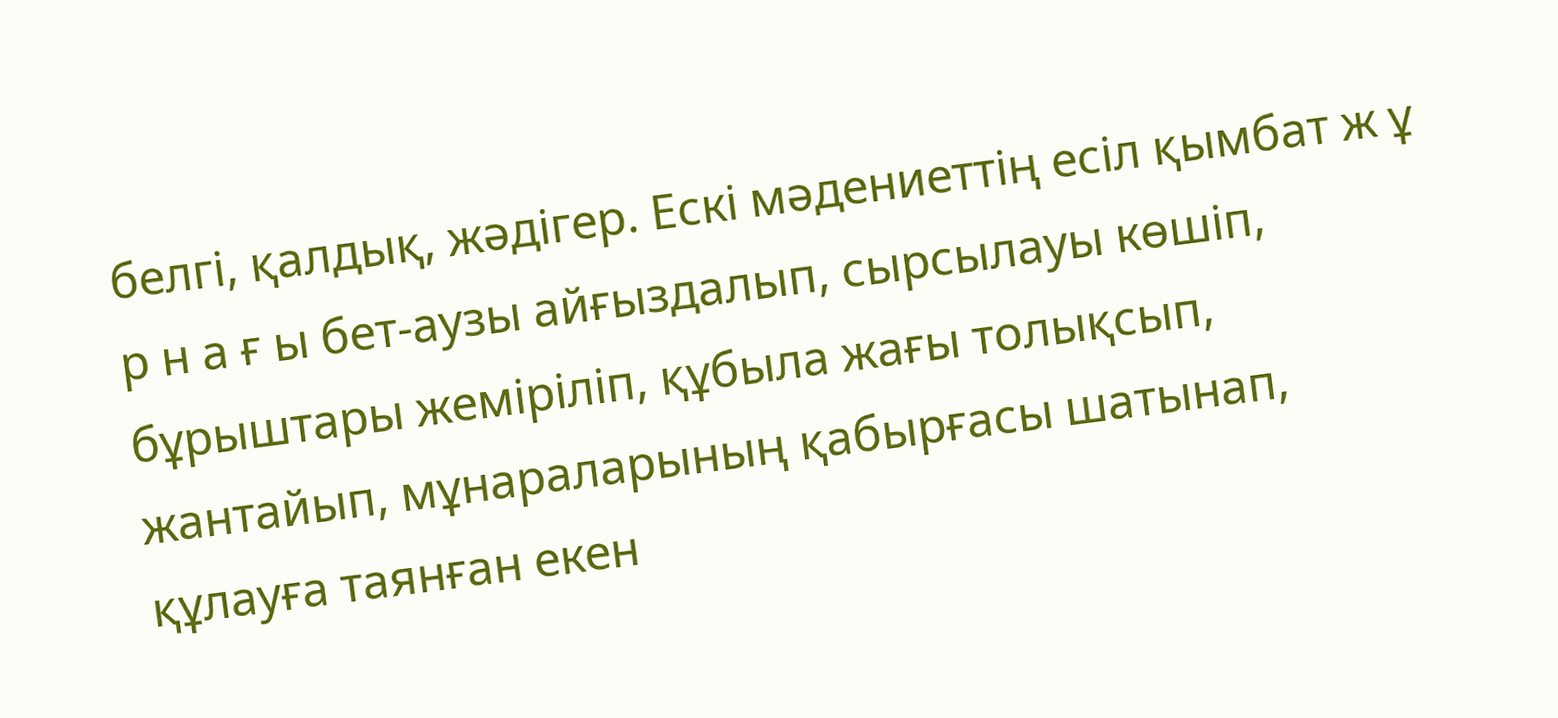белгі, қалдық, жәдігер. Ескі мәдениеттің есіл қымбат ж ұ р н а ғ ы бет-аузы айғыздалып, сырсылауы көшіп, бұрыштары жеміріліп, құбыла жағы толықсып, жантайып, мұнараларының қабырғасы шатынап, құлауға таянған екен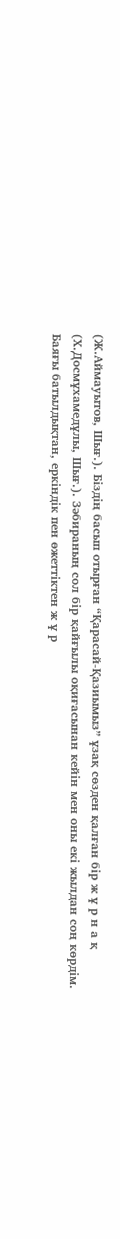(Ж.Аймауытов, Шығ.). Біздің басып отырған “Қарасай-Қазиымыз” ұзақ сөзден қалған бір ж ұ р н а қ (Х.Досмұхамедұлы, Шығ.). Зәбираның сол бір қайғылы оқиғасынан кейін мен оны екі жылдан соң көрдім. Баяғы батылдықтан, еркіндік пен өжеттіктен ж ұ р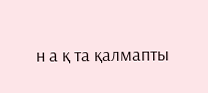н а қ та қалмапты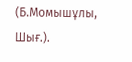(Б.Момышұлы, Шығ.).